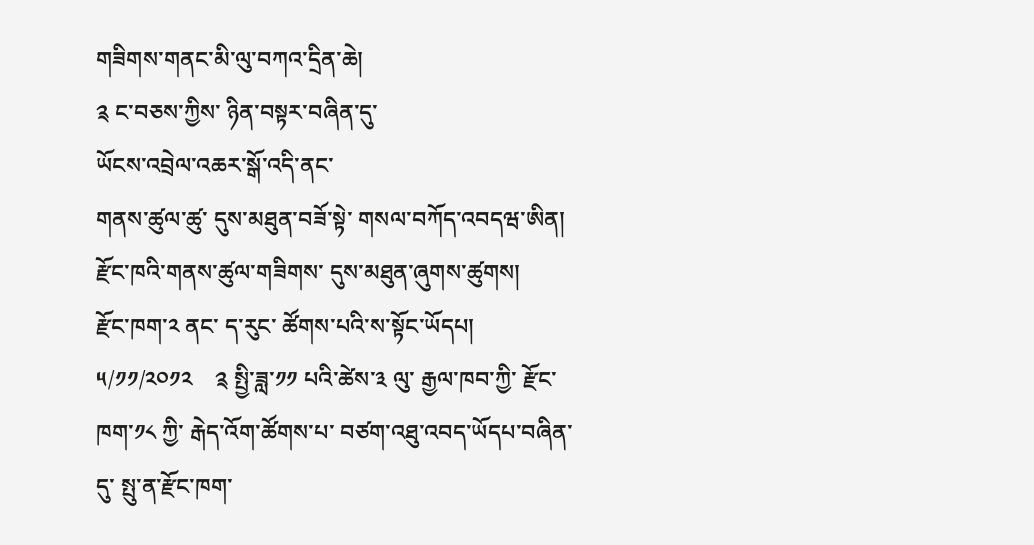གཟིགས་གནང་མི་ལུ་བཀའ་དྲིན་ཆེ།
༉ ང་བཅས་ཀྱིས་ ཉིན་བསྟར་བཞིན་དུ་
ཡོངས་འབྲེལ་འཆར་སྒོ་འདི་ནང་
གནས་ཚུལ་ཚུ་ དུས་མཐུན་བཟོ་སྟེ་ གསལ་བཀོད་འབདཝ་ཨིན།
རྫོང་ཁའི་གནས་ཚུལ་གཟིགས་ དུས་མཐུན་ཞུགས་ཚུགས།
རྫོང་ཁག་༢ ནང་ ད་རུང་ ཚོགས་པའི་ས་སྟོང་ཡོདཔ།
༥/༡༡/༢༠༡༢    ༉ སྤྱི་ཟླ་༡༡ པའི་ཚེས་༣ ལུ་ རྒྱལ་ཁབ་ཀྱི་ རྫོང་ཁག་༡༨ ཀྱི་ རྒེད་འོག་ཚོགས་པ་ བཙག་འཐུ་འབད་ཡོདཔ་བཞིན་དུ་ སྤུ་ན་རྫོང་ཁག་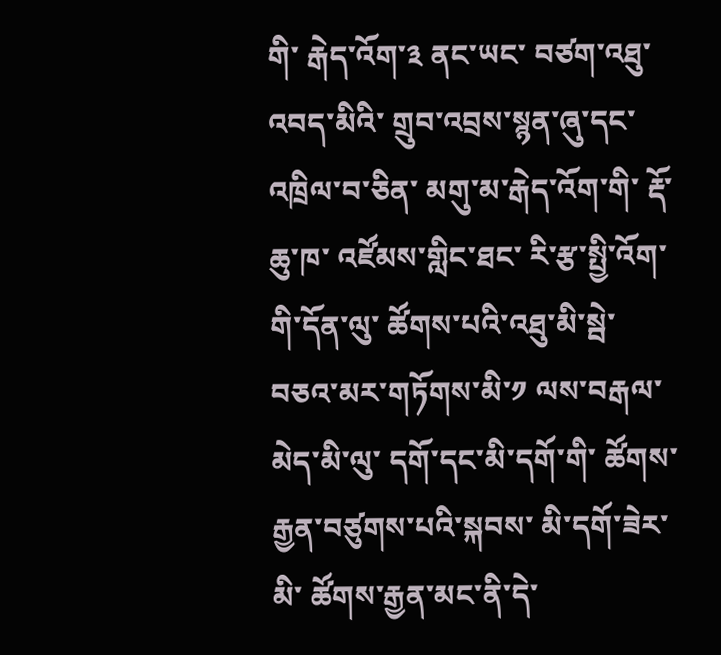གི་ རྒེད་འོག་༣ ནང་ཡང་ བཙག་འཐུ་འབད་མིའི་ གྲུབ་འབྲས་སྙན་ཞུ་དང་འཁྲིལ་བ་ཅིན་ མགུ་མ་རྒེད་འོག་གི་ རྡོ་ཆུ་ཁ་ འཛོམས་གླིང་ཐང་ རི་རྩ་སྤྱི་འོག་གི་དོན་ལུ་ ཚོགས་པའི་འཐུ་མི་སྦེ་ བཅའ་མར་གཏོགས་མི་༡ ལས་བརྒལ་མེད་མི་ལུ་ དགོ་དང་མི་དགོ་གི་ ཚོགས་རྒྱན་བཙུགས་པའི་སྐབས་ མི་དགོ་ཟེར་མི་ ཚོགས་རྒྱན་མང་ནི་དེ་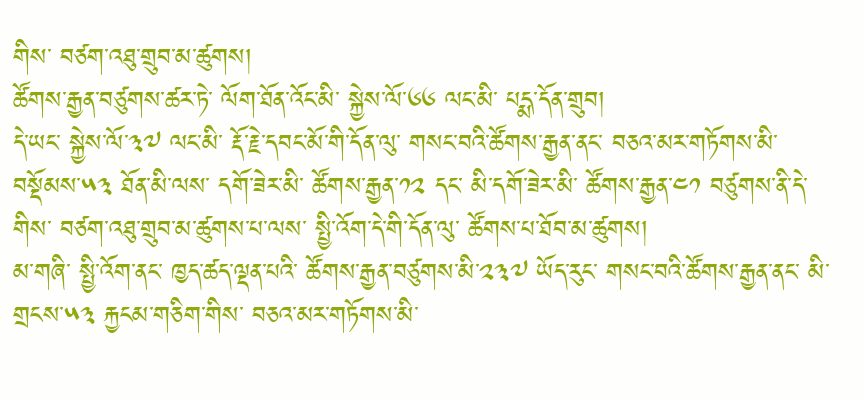གིས་ བཙག་འཐུ་གྲུབ་མ་ཚུགས།
ཚོགས་རྒྱན་བཙུགས་ཚར་ཏེ་ ལོག་ཐོན་འོང་མི་ སྐྱེས་ལོ་༦༦ ལང་མི་ པདྨ་དོན་གྲུབ།
དེ་ཡང་ སྐྱེས་ལོ་༣༧ ལང་མི་ རྡོ་རྗེ་དབང་མོ་གི་དོན་ལུ་ གསང་བའི་ཚོགས་རྒྱན་ནང་ བཅའ་མར་གཏོགས་མི་བསྡོམས་༥༣ ཐོན་མི་ལས་ དགོ་ཟེར་མི་ ཚོགས་རྒྱན་༡༢ དང་ མི་དགོ་ཟེར་མི་ ཚོགས་རྒྱན་༤༡ བཙུགས་ནི་དེ་གིས་ བཙག་འཐུ་གྲུབ་མ་ཚུགས་པ་ལས་ སྤྱི་འོག་དེ་གི་དོན་ལུ་ ཚོགས་པ་ཐོབ་མ་ཚུགས།
མ་གཞི་ སྤྱི་འོག་ནང་ ཁྱད་ཚད་ལྡན་པའི་ ཚོགས་རྒྱན་བཙུགས་མི་༢༣༧ ཡོད་རུང་ གསང་བའི་ཚོགས་རྒྱན་ནང་ མི་གྲངས་༥༣ རྐྱངམ་གཅིག་གིས་ བཅའ་མར་གཏོགས་མི་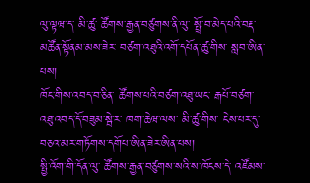ལུ་ལྟཝ་ད་ མི་ཚུ་ ཚོགས་རྒྱན་བཙུགས་ནི་ལུ་ སྤྲོ་བ་མེད་པའི་བརྡ་མཚོན་སྟོནམ་མས་ཟེར་ བཙག་འཐུའི་འགོ་དཔོན་ཚུ་གིས་ སླབ་ཨིན་པས།
ཁོང་གིས་འབད་བ་ཅིན་ ཚོགས་པའི་བཙག་འཐུ་ཡང་ རྒཔོ་བཙག་འཐུ་འབད་དོ་བཟུམ་སྦེ་ར་ ཁག་ཆེཝ་ལས་ མི་ཚུ་གིས་ ངེས་པར་དུ་ བཅའ་མར་གཏོགས་དགོཔ་ཨིན་ཟེར་ཨིན་པས།
སྤྱི་འོག་གི་དོན་ལུ་ ཚོགས་རྒྱན་བཙུགས་སའི་ས་ཁོངས་དེ་ འཛོམས་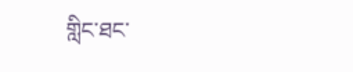གླིང་ཐང་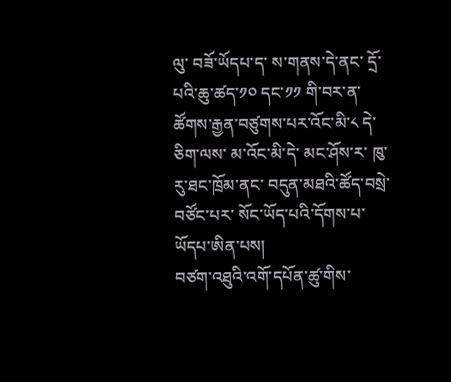ལུ་ བཟོ་ཡོདཔ་ད་ ས་གནས་དེ་ནང་ དྲོ་པའི་ཆུ་ཚད་༡༠ དང་༡༡ གི་བར་ན་ ཚོགས་རྒྱན་བཙུགས་པར་འོང་མི་༨ དེ་ཅིག་ལས་ མ་འོང་མི་དེ་ མང་ཤོས་ར་ ཁུ་རུ་ཐང་ཁྲོམ་ནང་ བདུན་མཐའི་ཚོད་བསྲེ་བཙོང་པར་ སོང་ཡོད་པའི་དོགས་པ་ ཡོདཔ་ཨིན་པས།
བཙག་འཐུའི་འགོ་དཔོན་ཚུ་གིས་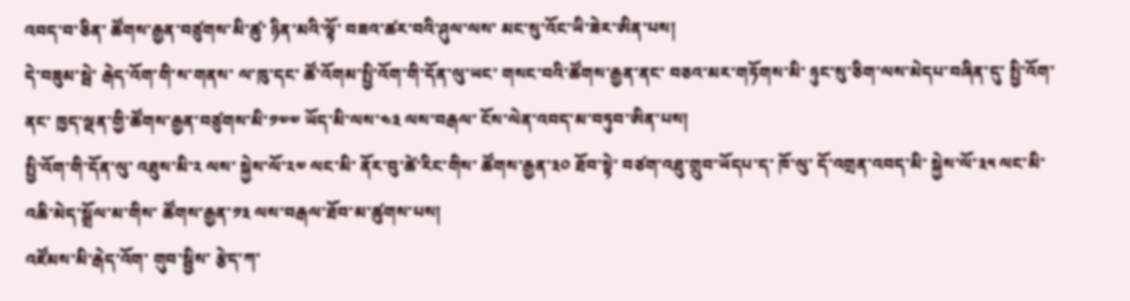འབད་བ་ཅིན་ ཚོགས་རྒྱན་བཙུགས་མི་ཚུ་ ཉིན་མའི་ལྟོ་ བཟའ་ཚར་བའི་ཤུལ་ལས་ མང་སུ་འོང་ཡི་ཟེར་ཨིན་པས།
དེ་བཟུམ་སྦེ་ རྒེད་འོག་གི་ས་གནས་ ལ་ཁུ་དང་ ཚོ་འོགམ་སྤྱི་འོག་གི་དོན་ལུ་ཡང་ གསང་བའི་ཚོགས་རྒྱན་ནང་ བཅའ་མར་གཏོགས་མི་ ཉུང་སུ་ཅིག་ལས་མེདཔ་བཞིན་དུ་ སྤྱི་འོག་ནང་ ཁྱད་ལྡན་གྱི་ཚོགས་རྒྱན་བཙུགས་མི་༡༧༧ ཡོད་མི་ལས་༤༣ ལས་བརྒལ་ ངོས་ལེན་འབད་མ་བཏུབ་ཨིན་པས།
སྤྱི་འོག་གི་དོན་ལུ་ འཐུས་མི་༢ ལས་ སྐྱེས་ལོ་༢༧ ལང་མི་ ནོར་བུ་ཚེ་རིང་གིས་ ཚོགས་རྒྱན་༣༠ ཐོབ་སྟེ་ བཙག་འཐུ་གྲུབ་ཡོདཔ་ད་ ཁོ་ལུ་ དོ་འགྲན་འབད་མི་ སྐྱེས་ལོ་༣༥ ལང་མི་ འཆི་མེད་སྒྲོལ་མ་གིས་ ཚོགས་རྒྱན་༡༣ ལས་བརྒལ་ཐོབ་མ་ཚུགས་པས།
འཛོམས་མི་རྒེད་འོག་ གུབ་སྦྱིས་ རྩེད་ཀ་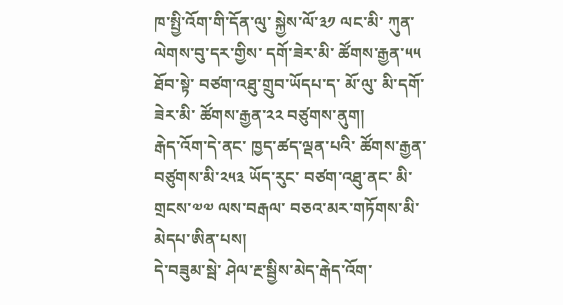ཁ་སྤྱི་འོག་གི་དོན་ལུ་ སྐྱེས་ལོ་༣༡ ལང་མི་ ཀུན་ལེགས་བུ་དར་གྱིས་ དགོ་ཟེར་མི་ ཚོགས་རྒྱན་༥༥ ཐོབ་སྟེ་ བཙག་འཐུ་གྲུབ་ཡོདཔ་ད་ མོ་ལུ་ མི་དགོ་ཟེར་མི་ ཚོགས་རྒྱན་༢༢ བཙུགས་ནུག།
རྒེད་འོག་དེ་ནང་ ཁྱད་ཚད་ལྡན་པའི་ ཚོགས་རྒྱན་བཙུགས་མི་༢༥༣ ཡོད་རུང་ བཙག་འཐུ་ནང་ མི་གྲངས་༧༧ ལས་བརྒལ་ བཅའ་མར་གཏོགས་མི་ མེདཔ་ཨིན་པས།
དེ་བཟུམ་སྦེ་ ཤེལ་རྔ་སྦྱིས་མེད་རྒེད་འོག་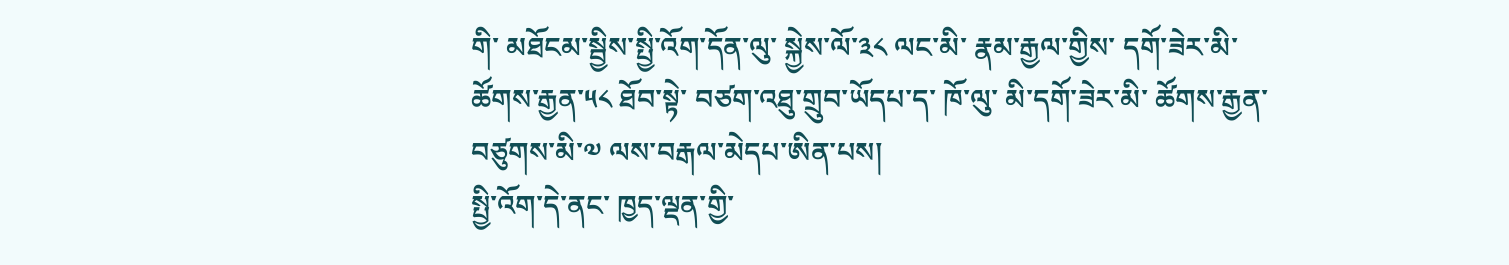གི་ མཐོངམ་སྦྱིས་སྤྱི་འོག་དོན་ལུ་ སྐྱེས་ལོ་༣༨ ལང་མི་ རྣམ་རྒྱལ་གྱིས་ དགོ་ཟེར་མི་ ཚོགས་རྒྱན་༥༨ ཐོབ་སྟེ་ བཙག་འཐུ་གྲུབ་ཡོདཔ་ད་ ཁོ་ལུ་ མི་དགོ་ཟེར་མི་ ཚོགས་རྒྱན་བཙུགས་མི་༧ ལས་བརྒལ་མེདཔ་ཨིན་པས།
སྤྱི་འོག་དེ་ནང་ ཁྱད་ལྡན་གྱི་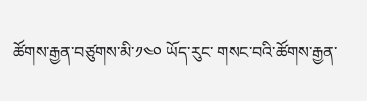ཚོགས་རྒྱན་བཙུགས་མི་༡༤༠ ཡོད་རུང་ གསང་བའི་ཚོགས་རྒྱན་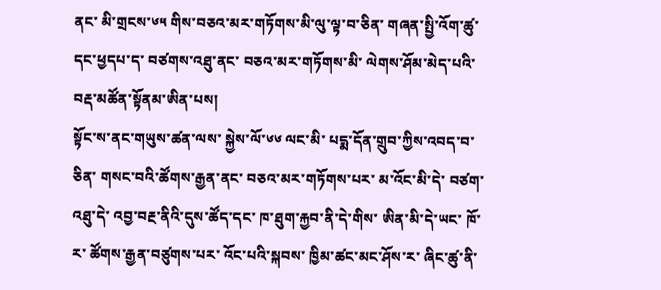ནང་ མི་གྲངས་༦༥ གིས་བཅའ་མར་གཏོགས་མི་ལུ་ལྟ་བ་ཅིན་ གཞན་སྤྱི་འོག་ཚུ་དང་ཕྱདཔ་ད་ བཙགས་འཐུ་ནང་ བཅའ་མར་གཏོགས་མི་ ལེགས་ཤོམ་མེད་པའི་ བརྡ་མཚོན་སྟོནམ་ཨིན་པས།
སྟོང་ས་ནང་གཡུས་ཚན་ལས་ སྐྱེས་ལོ་༦༦ ལང་མི་ པདྨ་དོན་གྲུབ་ཀྱིས་འབད་བ་ཅིན་ གསང་བའི་ཚོགས་རྒྱན་ནང་ བཅའ་མར་གཏོགས་པར་ མ་འོང་མི་དེ་ བཙག་འཐུ་དེ་ འབྱ་བརྔ་ནིའི་དུས་ཚོད་དང་ ཁ་ཐུག་རྐྱབ་ནི་དེ་གིས་ ཨིན་མི་དེ་ཡང་ ཁོ་ར་ ཚོགས་རྒྱན་བཙུགས་པར་ འོང་པའི་སྐབས་ ཁྱིམ་ཚང་མང་ཤོས་ར་ ཞིང་ཚུ་ནི་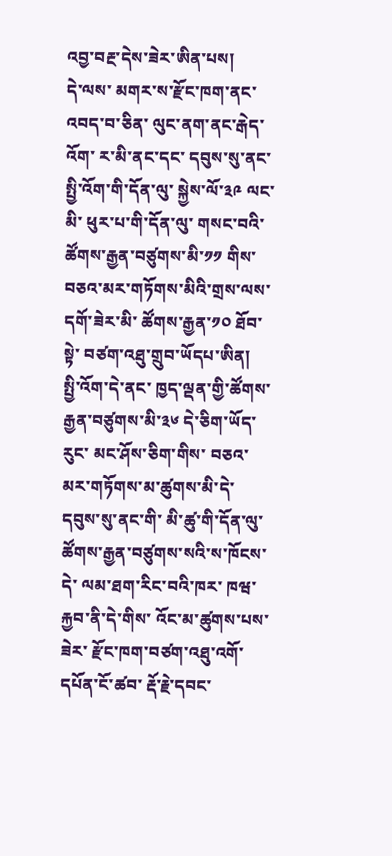འབྱ་བརྔ་དེས་ཟེར་ཨིན་པས།
དེ་ལས་ མགར་ས་རྫོང་ཁག་ནང་འབད་བ་ཅིན་ ལུང་ནག་ནང་རྒེད་འོག་ ར་མི་ནང་དང་ དབུས་སུ་ནང་སྤྱི་འོག་གི་དོན་ལུ་ སྐྱེས་ལོ་༣༩ ལང་མི་ ཕུར་པ་གི་དོན་ལུ་ གསང་བའི་ཚོགས་རྒྱན་བཙུགས་མི་༡༡ གིས་ བཅའ་མར་གཏོགས་མིའི་གྲས་ལས་ དགོ་ཟེར་མི་ ཚོགས་རྒྱན་༡༠ ཐོབ་སྟེ་ བཙག་འཐུ་གྲུབ་ཡོདཔ་ཨིན།
སྤྱི་འོག་དེ་ནང་ ཁྱད་ལྡན་གྱི་ཚོགས་རྒྱན་བཙུགས་མི་༣༦ དེ་ཅིག་ཡོད་རུང་ མང་ཤོས་ཅིག་གིས་ བཅའ་མར་གཏོགས་མ་ཚུགས་མི་དེ་ དབུས་སུ་ནང་གི་ མི་ཚུ་གི་དོན་ལུ་ ཚོགས་རྒྱན་བཙུགས་སའི་ས་ཁོངས་དེ་ ལམ་ཐག་རིང་བའི་ཁར་ ཁཝ་རྐྱབ་ནི་དེ་གིས་ འོང་མ་ཚུགས་པས་ཟེར་ རྫོང་ཁག་བཙག་འཐུ་འགོ་དཔོན་ངོ་ཚབ་ རྡོ་རྗེ་དབང་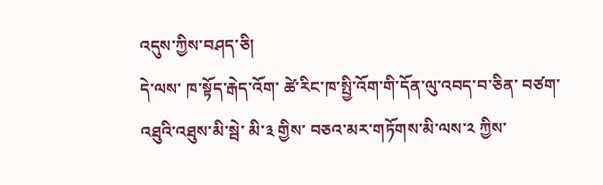འདུས་ཀྱིས་བཤད་ཅི།
དེ་ལས་ ཁ་སྟོད་རྒེད་འོག་ ཚེ་རིང་ཁ་སྤྱི་འོག་གི་དོན་ལུ་འབད་བ་ཅིན་ བཙག་འཐུའི་འཐུས་མི་སྦེ་ མི་༣ གྱིས་ བཅའ་མར་གཏོགས་མི་ལས་༢ ཀྱིས་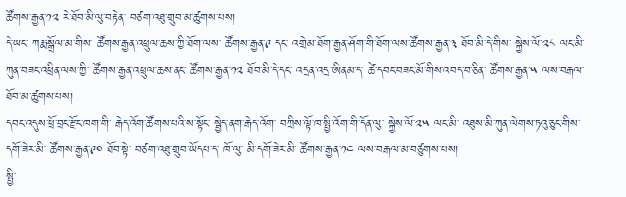ཚོགས་རྒྱན་༡༢ རེ་ཐོབ་མི་ལུ་བརྟེན་ བཙག་འཐུ་གྲུབ་མ་ཚུགས་པས།
དེ་ཡང་ ཀརྨ་སྒྲོལ་མ་གིས་ ཚོགས་རྒྱན་འཕྲུལ་ཆས་ཀྱི་ཐོག་ལས་ ཚོགས་རྒྱན་༩ དང་ འགྲེམ་ཐོག་རྒྱན་ཤོག་གི་ཐོག་ལས་ཚོགས་རྒྱན་༣ ཐོབ་མི་དེ་གིས་ སྐྱེས་ལོ་༢༨ ལང་མི་ ཀུན་བཟང་འཕྲིན་ལས་ཀྱི་ ཚོགས་རྒྱན་འཕྲུལ་ཆས་ནང་ ཚོགས་རྒྱན་༡༢ ཐོབ་མི་དེ་དང་ འདྲན་འདྲ་ཨིནམ་ད་ ཚེ་དབང་བཟང་མོ་གིས་འབད་བ་ཅིན་ ཚོགས་རྒྱན་༥ ལས་བརྒལ་ ཐོབ་མ་ཚུགས་པས།
དབང་འདུས་ཕྲོ་བྲང་རྫོང་ཁག་གི་ རྒེད་འོག་ཚོགས་པའི་ས་སྟོང་ སྦྱེད་ནག་རྒེད་འོག་ བཀྲིས་ལྟོ་ཁ་སྤྱི་འོག་གི་དོན་ལུ་ སྐྱེས་ལོ་༢༥ ལང་མི་ འཐུས་མི་ཀུན་ལེགས་ཏའུ་ཅུང་གིས་ དགོ་ཟེར་མི་ ཚོགས་རྒྱན་༩༠ ཐོབ་སྟེ་ བཙག་འཐུ་གྲུབ་ཡོདཔ་ད་ ཁོ་ལུ་ མི་དགོ་ཟེར་མི་ ཚོགས་རྒྱན་༡༤ ལས་བརྒལ་མ་བཙུགས་པས།
སྤྱི་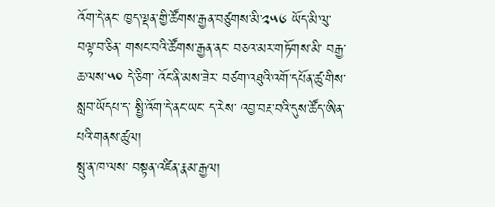འོག་དེ་ནང་ ཁྱད་ལྡན་གྱི་ཚོགས་རྒྱན་བཙུགས་མི་༢༥༦ ཡོད་མི་ལུ་བལྟ་བ་ཅིན་ གསང་བའི་ཚོགས་རྒྱན་ནང་ བཅའ་མར་གཏོགས་མི་ བརྒྱ་ཆ་ལས་༥༠ དེ་ཅིག་ འོང་ནི་མས་ཟེར་ བཙག་འཐུའི་འགོ་དཔོན་ཚུ་གིས་ སླབ་ཡོདཔ་ད་ སྤྱི་འོག་དེ་ནང་ཡང་ ད་རེས་ འབྱ་བརྔ་བའི་དུས་ཚོད་ཨིན་པའི་གནས་ཚུལ།
སྤུ་ན་ཁ་ལས་ བསྟན་འཛིན་རྣམ་རྒྱལ།